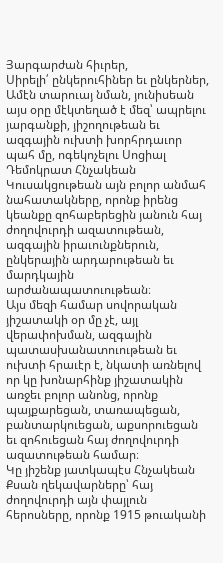Յարգարժան հիւրեր,
Սիրելի՛ ընկերուհիներ եւ ընկերներ,
Ամէն տարուայ նման, յունիսեան այս օրը մէկտեղած է մեզ՝ ապրելու յարգանքի, յիշողութեան եւ ազգային ուխտի խորհրդաւոր պահ մը, ոգեկոչելու Սոցիալ Դեմոկրատ Հնչակեան Կուսակցութեան այն բոլոր անմահ նահատակները, որոնք իրենց կեանքը զոհաբերեցին յանուն հայ ժողովուրդի ազատութեան, ազգային իրաւունքներուն, ընկերային արդարութեան եւ մարդկային արժանապատուութեան։
Այս մեզի համար սովորական յիշատակի օր մը չէ, այլ վերափոխման, ազգային պատասխանատուութեան եւ ուխտի հրաւէր է, նկատի առնելով որ կը խոնարհինք յիշատակին առջեւ բոլոր անոնց, որոնք պայքարեցան, տառապեցան, բանտարկուեցան, աքսորուեցան եւ զոհուեցան հայ ժողովուրդի ազատութեան համար։
Կը յիշենք յատկապէս Հնչակեան Քսան ղեկավարները՝ հայ ժողովուրդի այն փայլուն հերոսները, որոնք 1915 թուականի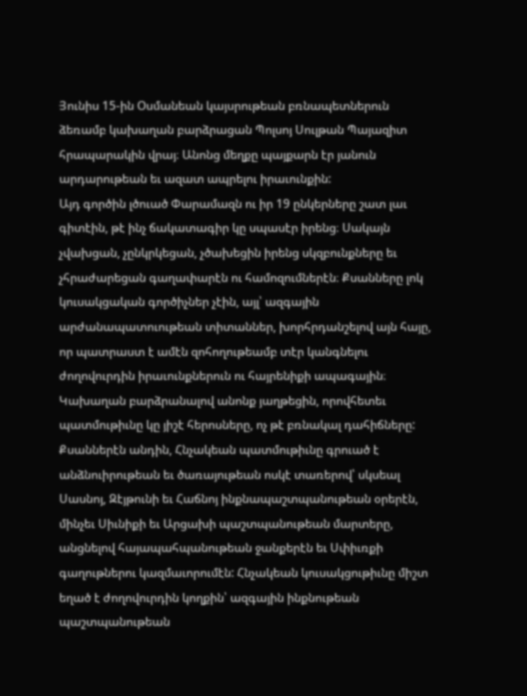Յունիս 15-ին Օսմանեան կայսրութեան բռնապետներուն ձեռամբ կախաղան բարձրացան Պոլսոյ Սուլթան Պայազիտ հրապարակին վրայ։ Անոնց մեղքը պայքարն էր յանուն արդարութեան եւ ազատ ապրելու իրաւունքին:
Այդ գործին լծուած Փարամազն ու իր 19 ընկերները շատ լաւ գիտէին, թէ ինչ ճակատագիր կը սպասէր իրենց։ Սակայն չվախցան, չընկրկեցան, չծախեցին իրենց սկզբունքները եւ չհրաժարեցան գաղափարէն ու համոզումներէն։ Քսանները լոկ կուսակցական գործիչներ չէին, այլ՝ ազգային արժանապատուութեան տիտաններ, խորհրդանշելով այն հայը, որ պատրաստ է ամէն զոհողութեամբ տէր կանգնելու ժողովուրդին իրաւունքներուն ու հայրենիքի ապագային։ Կախաղան բարձրանալով անոնք յաղթեցին, որովհետեւ պատմութիւնը կը յիշէ հերոսները, ոչ թէ բռնակալ դահիճները:
Քսաններէն անդին, Հնչակեան պատմութիւնը գրուած է անձնուիրութեան եւ ծառայութեան ոսկէ տառերով՝ սկսեալ Սասնոյ, Զէյթունի եւ Հաճնոյ ինքնապաշտպանութեան օրերէն, մինչեւ Սիւնիքի եւ Արցախի պաշտպանութեան մարտերը, անցնելով հայապահպանութեան ջանքերէն եւ Սփիւռքի գաղութներու կազմաւորումէն: Հնչակեան կուսակցութիւնը միշտ եղած է ժողովուրդին կողքին՝ ազգային ինքնութեան պաշտպանութեան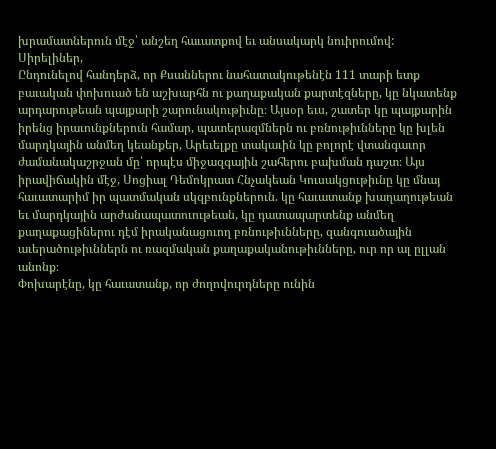խրամատներուն մէջ՝ անշեղ հաւատքով եւ անսակարկ նուիրումով:
Սիրելիներ,
Ընդունելով հանդերձ, որ Քսաններու նահատակութենէն 111 տարի ետք բաւական փոխուած են աշխարհն ու քաղաքական քարտէզները, կը նկատենք արդարութեան պայքարի շարունակութիւնը։ Այսօր եւս, շատեր կը պայքարին իրենց իրաւունքներուն համար, պատերազմներն ու բռնութիւնները կը խլեն մարդկային անմեղ կեանքեր, Արեւելքը տակաւին կը բոլորէ վտանգաւոր ժամանակաշրջան մը՝ որպէս միջազգային շահերու բախման դաշտ։ Այս իրավիճակին մէջ, Սոցիալ Դեմոկրատ Հնչակեան Կուսակցութիւնը կը մնայ հաւատարիմ իր պատմական սկզբունքներուն. կը հաւատանք խաղաղութեան եւ մարդկային արժանապատուութեան, կը դատապարտենք անմեղ քաղաքացիներու դէմ իրականացուող բռնութիւնները, զանգուածային աւերածութիւններն ու ռազմական քաղաքականութիւնները, ուր որ ալ ըլլան անոնք։
Փոխարէնը, կը հաւատանք, որ ժողովուրդները ունին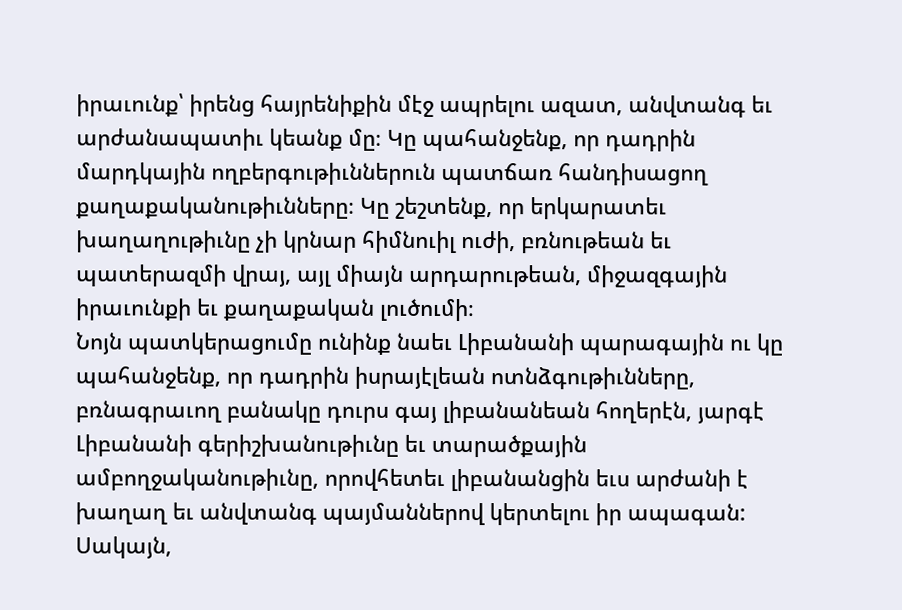իրաւունք՝ իրենց հայրենիքին մէջ ապրելու ազատ, անվտանգ եւ արժանապատիւ կեանք մը։ Կը պահանջենք, որ դադրին մարդկային ողբերգութիւններուն պատճառ հանդիսացող քաղաքականութիւնները։ Կը շեշտենք, որ երկարատեւ խաղաղութիւնը չի կրնար հիմնուիլ ուժի, բռնութեան եւ պատերազմի վրայ, այլ միայն արդարութեան, միջազգային իրաւունքի եւ քաղաքական լուծումի։
Նոյն պատկերացումը ունինք նաեւ Լիբանանի պարագային ու կը պահանջենք, որ դադրին իսրայէլեան ոտնձգութիւնները, բռնագրաւող բանակը դուրս գայ լիբանանեան հողերէն, յարգէ Լիբանանի գերիշխանութիւնը եւ տարածքային ամբողջականութիւնը, որովհետեւ լիբանանցին եւս արժանի է խաղաղ եւ անվտանգ պայմաններով կերտելու իր ապագան:
Սակայն,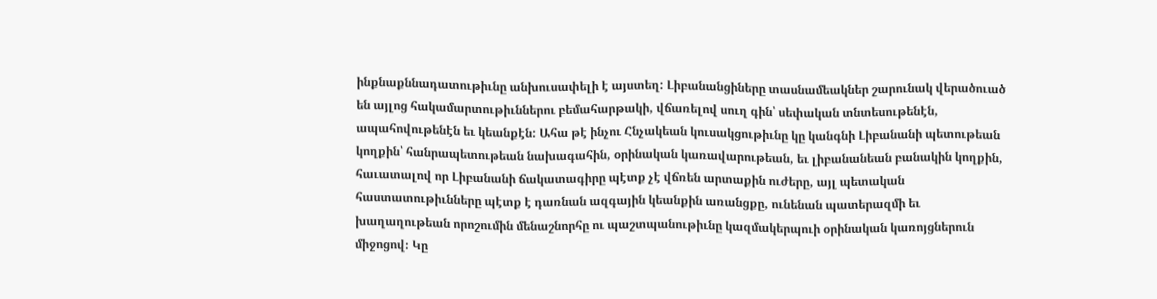ինքնաքննադատութիւնը անխուսափելի է այստեղ: Լիբանանցիները տասնամեակներ շարունակ վերածուած են այլոց հակամարտութիւններու բեմահարթակի, վճառելով սուղ գին՝ սեփական տնտեսութենէն, ապահովութենէն եւ կեանքէն: Ահա թէ ինչու Հնչակեան կուսակցութիւնը կը կանգնի Լիբանանի պետութեան կողքին՝ հանրապետութեան նախագահին, օրինական կառավարութեան, եւ լիբանանեան բանակին կողքին, հաւատալով որ Լիբանանի ճակատագիրը պէտք չէ վճռեն արտաքին ուժերը, այլ պետական հաստատութիւնները պէտք է դառնան ազգային կեանքին առանցքը, ունենան պատերազմի եւ խաղաղութեան որոշումին մենաշնորհը ու պաշտպանութիւնը կազմակերպուի օրինական կառոյցներուն միջոցով։ Կը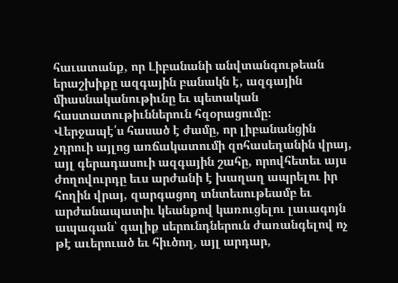հաւատանք, որ Լիբանանի անվտանգութեան երաշխիքը ազգային բանակն է, ազգային միասնականութիւնը եւ պետական հաստատութիւններուն հզօրացումը։
Վերջապէ՛ս հասած է ժամը, որ լիբանանցին չդրուի այլոց առճակատումի զոհասեղանին վրայ, այլ գերադասուի ազգային շահը, որովհետեւ այս ժողովուրդը եւս արժանի է խաղաղ ապրելու իր հողին վրայ, զարգացող տնտեսութեամբ եւ արժանապատիւ կեանքով կառուցելու լաւագոյն ապագան՝ գալիք սերունդներուն ժառանգելով ոչ թէ աւերուած եւ հիւծող, այլ արդար,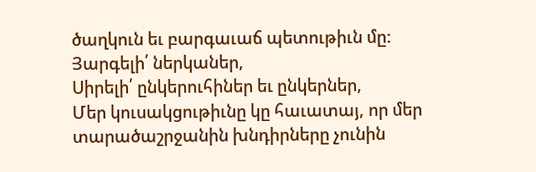ծաղկուն եւ բարգաւաճ պետութիւն մը:
Յարգելի՛ ներկաներ,
Սիրելի՛ ընկերուհիներ եւ ընկերներ,
Մեր կուսակցութիւնը կը հաւատայ, որ մեր տարածաշրջանին խնդիրները չունին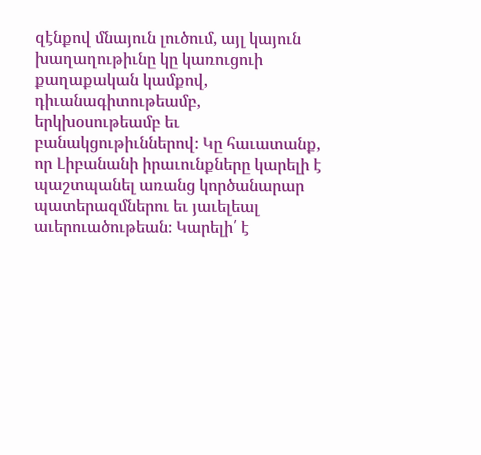զէնքով մնայուն լուծում, այլ կայուն խաղաղութիւնը կը կառուցուի քաղաքական կամքով, դիւանագիտութեամբ, երկխօսութեամբ եւ բանակցութիւններով։ Կը հաւատանք, որ Լիբանանի իրաւունքները կարելի է պաշտպանել առանց կործանարար պատերազմներու եւ յաւելեալ աւերուածութեան։ Կարելի՛ է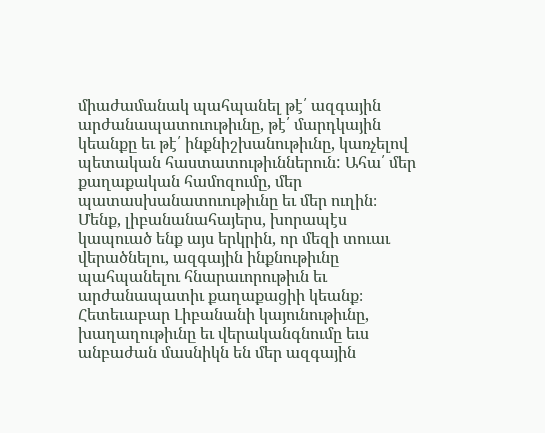միաժամանակ պահպանել թէ՛ ազգային արժանապատուութիւնը, թէ՛ մարդկային կեանքը եւ թէ՛ ինքնիշխանութիւնը, կառչելով պետական հաստատութիւններուն: Ահա՛ մեր քաղաքական համոզումը, մեր պատասխանատուութիւնը եւ մեր ուղին։
Մենք, լիբանանահայերս, խորապէս կապուած ենք այս երկրին, որ մեզի տուաւ վերածնելու, ազգային ինքնութիւնը պահպանելու հնարաւորութիւն եւ արժանապատիւ քաղաքացիի կեանք։ Հետեւաբար Լիբանանի կայունութիւնը, խաղաղութիւնը եւ վերականգնումը եւս անբաժան մասնիկն են մեր ազգային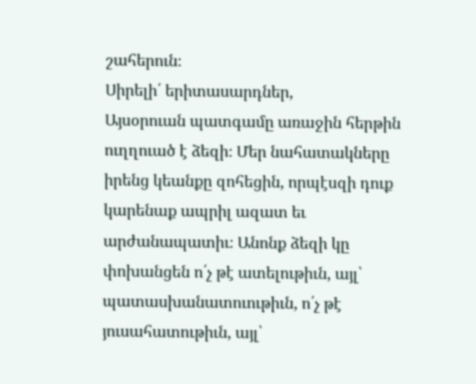շահերուն։
Սիրելի՛ երիտասարդներ,
Այսօրուան պատգամը առաջին հերթին ուղղուած է ձեզի։ Մեր նահատակները իրենց կեանքը զոհեցին, որպէսզի դուք կարենաք ապրիլ ազատ եւ արժանապատիւ։ Անոնք ձեզի կը փոխանցեն ո՛չ թէ ատելութիւն, այլ՝ պատասխանատուութիւն, ո՛չ թէ յուսահատութիւն, այլ՝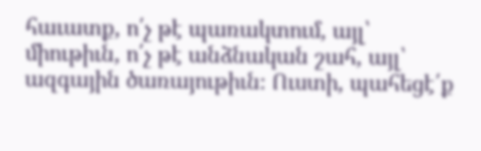հաւատք, ո՛չ թէ պառակտում, այլ՝ միութիւն, ո՛չ թէ անձնական շահ, այլ՝ ազգային ծառայութիւն։ Ուստի, պահեցէ՛ք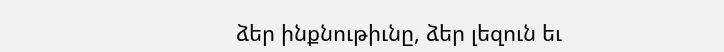ձեր ինքնութիւնը, ձեր լեզուն եւ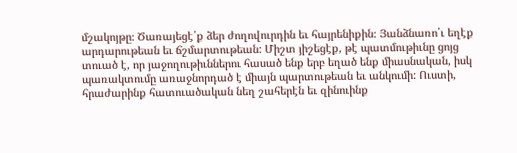մշակոյթը։ Ծառայեցէ՛ք ձեր ժողովուրդին եւ հայրենիքին։ Յանձնառո՛ւ եղէք արդարութեան եւ ճշմարտութեան: Միշտ յիշեցէք, թէ պատմութիւնը ցոյց տուած է, որ յաջողութիւններու հասած ենք երբ եղած ենք միասնական, իսկ պառակտումը առաջնորդած է միայն պարտութեան եւ անկումի: Ուստի, հրաժարինք հատուածական նեղ շահերէն եւ զինուինք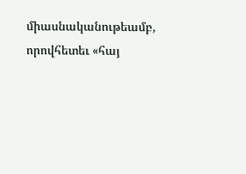միասնականութեամբ, որովհետեւ «հայ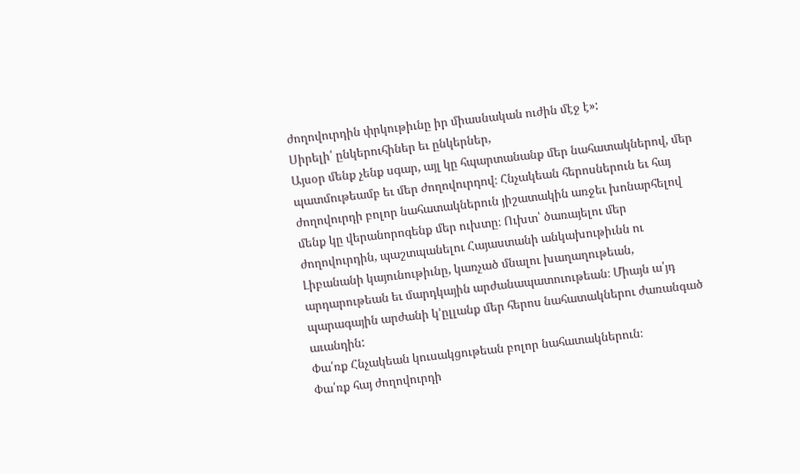ժողովուրդին փրկութիւնը իր միասնական ուժին մէջ է»:
Սիրելի՛ ընկերուհիներ եւ ընկերներ,
Այսօր մենք չենք սգար, այլ կը հպարտանանք մեր նահատակներով, մեր պատմութեամբ եւ մեր ժողովուրդով։ Հնչակեան հերոսներուն եւ հայ ժողովուրդի բոլոր նահատակներուն յիշատակին առջեւ խոնարհելով մենք կը վերանորոգենք մեր ուխտը։ Ուխտ՝ ծառայելու մեր ժողովուրդին, պաշտպանելու Հայաստանի անկախութիւնն ու Լիբանանի կայունութիւնը, կառչած մնալու խաղաղութեան, արդարութեան եւ մարդկային արժանապատուութեան։ Միայն ա՛յդ պարագային արժանի կ’ըլլանք մեր հերոս նահատակներու ժառանգած աւանդին:
Փա՛ռք Հնչակեան կուսակցութեան բոլոր նահատակներուն։
Փա՛ռք հայ ժողովուրդի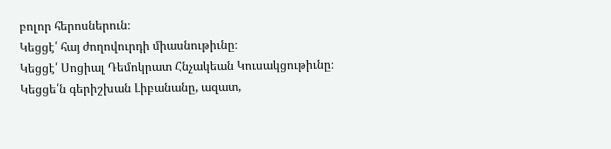բոլոր հերոսներուն։
Կեցցէ՛ հայ ժողովուրդի միասնութիւնը։
Կեցցէ՛ Սոցիալ Դեմոկրատ Հնչակեան Կուսակցութիւնը։
Կեցցե՛ն գերիշխան Լիբանանը, ազատ,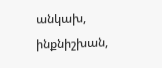անկախ, ինքնիշխան,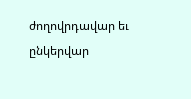ժողովրդավար եւ ընկերվար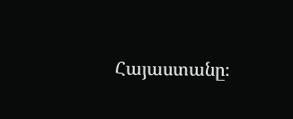Հայաստանը։